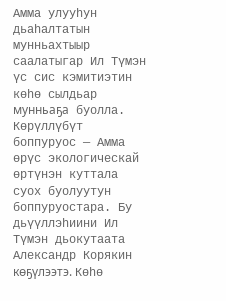Амма улууһун дьаһалтатын мунньахтыыр саалатыгар Ил Түмэн үс сис кэмитиэтин көһө сылдьар мунньаҕа буолла. Көрүллүбүт боппуруос — Амма өрүс экологическай өртүнэн куттала суох буолуутун боппуруостара. Бу дьүүллэһиини Ил Түмэн дьокутаата Александр Корякин көҕүлээтэ. Көһө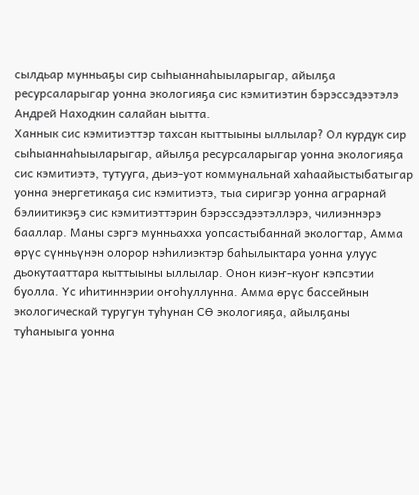сылдьар мунньаҕы сир сыһыаннаһыыларыгар, айылҕа ресурсаларыгар уонна экологияҕа сис кэмитиэтин бэрэссэдээтэлэ Андрей Находкин салайан ыытта.
Ханнык сис кэмитиэттэр тахсан кыттыыны ыллылар? Ол курдук сир сыһыаннаһыыларыгар, айылҕа ресурсаларыгар уонна экологияҕа сис кэмитиэтэ, тутууга, дьиэ-уот коммунальнай хаһаайыстыбатыгар уонна энергетикаҕа сис кэмитиэтэ, тыа сиригэр уонна аграрнай бэлиитикэҕэ сис кэмитиэттэрин бэрэссэдээтэллэрэ, чилиэннэрэ бааллар. Маны сэргэ мунньахха уопсастыбаннай экологтар, Амма өрүс сүнньүнэн олорор нэһилиэктэр баһылыктара уонна улуус дьокутааттара кыттыыны ыллылар. Онон киэҥ-куоҥ кэпсэтии буолла. Үс иһитиннэрии оҥоһуллунна. Амма өрүс бассейнын экологическай туругун туһунан СӨ экологияҕа, айылҕаны туһаныыга уонна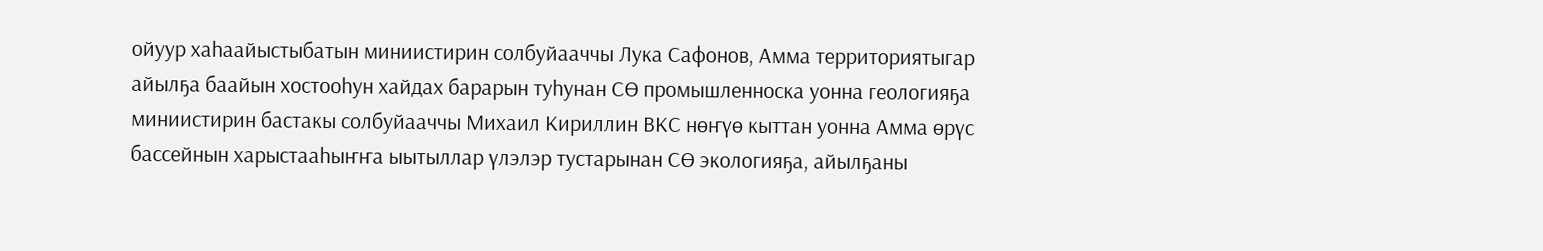ойуур хаһаайыстыбатын миниистирин солбуйааччы Лука Сафонов, Амма территориятыгар айылҕа баайын хостооһун хайдах барарын туһунан СӨ промышленноска уонна геологияҕа миниистирин бастакы солбуйааччы Михаил Кириллин ВКС нөҥүө кыттан уонна Амма өрүс бассейнын харыстааһыҥҥа ыытыллар үлэлэр тустарынан СӨ экологияҕа, айылҕаны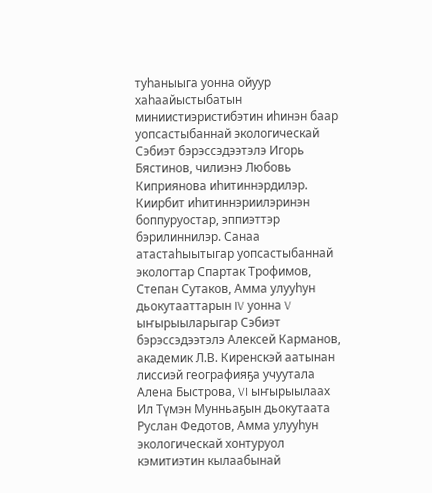туһаныыга уонна ойуур хаһаайыстыбатын миниистиэристибэтин иһинэн баар уопсастыбаннай экологическай Сэбиэт бэрэссэдээтэлэ Игорь Бястинов, чилиэнэ Любовь Киприянова иһитиннэрдилэр.
Киирбит иһитиннэриилэринэн боппуруостар, эппиэттэр бэрилиннилэр. Санаа атастаһыытыгар уопсастыбаннай экологтар Спартак Трофимов, Степан Сутаков, Амма улууһун дьокутааттарын IV уонна V ыҥырыыларыгар Сэбиэт бэрэссэдээтэлэ Алексей Карманов, академик Л.В. Киренскэй аатынан лиссиэй географияҕа учуутала Алена Быстрова, VI ыҥырыылаах Ил Түмэн Мунньаҕын дьокутаата Руслан Федотов, Амма улууһун экологическай хонтуруол кэмитиэтин кылаабынай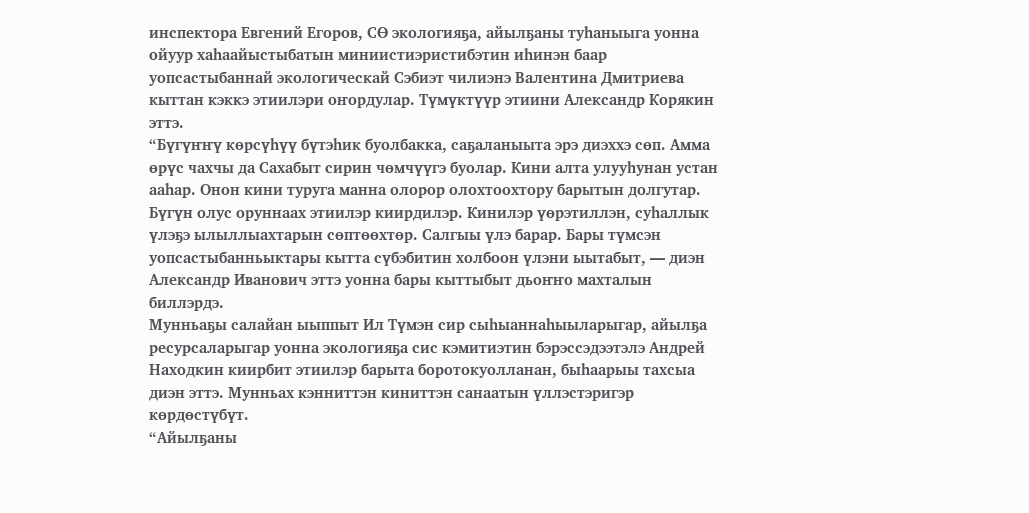инспектора Евгений Егоров, СӨ экологияҕа, айылҕаны туһаныыга уонна ойуур хаһаайыстыбатын миниистиэристибэтин иһинэн баар уопсастыбаннай экологическай Сэбиэт чилиэнэ Валентина Дмитриева кыттан кэккэ этиилэри оҥордулар. Түмүктүүр этиини Александр Корякин эттэ.
“Бүгүҥҥү көрсүһүү бүтэһик буолбакка, саҕаланыыта эрэ диэххэ сөп. Амма өрүс чахчы да Сахабыт сирин чөмчүүгэ буолар. Кини алта улууһунан устан ааһар. Онон кини туруга манна олорор олохтоохтору барытын долгутар. Бүгүн олус оруннаах этиилэр киирдилэр. Кинилэр үөрэтиллэн, суһаллык үлэҕэ ылыллыахтарын сөптөөхтөр. Салгыы үлэ барар. Бары түмсэн уопсастыбанньыктары кытта сүбэбитин холбоон үлэни ыытабыт, — диэн Александр Иванович эттэ уонна бары кыттыбыт дьоҥҥо махталын биллэрдэ.
Мунньаҕы салайан ыыппыт Ил Түмэн сир сыһыаннаһыыларыгар, айылҕа ресурсаларыгар уонна экологияҕа сис кэмитиэтин бэрэссэдээтэлэ Андрей Находкин киирбит этиилэр барыта боротокуолланан, быһаарыы тахсыа диэн эттэ. Мунньах кэнниттэн киниттэн санаатын үллэстэригэр көрдөстүбүт.
“Айылҕаны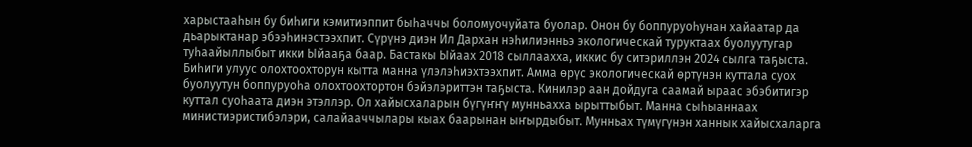харыстааһын бу биһиги кэмитиэппит быһаччы боломуочуйата буолар. Онон бу боппуруоһунан хайаатар да дьарыктанар эбээһинэстээхпит. Сүрүнэ диэн Ил Дархан нэһилиэнньэ экологическай туруктаах буолуутугар туһаайыллыбыт икки Ыйааҕа баар. Бастакы Ыйаах 2018 сыллаахха, иккис бу ситэриллэн 2024 сылга таҕыста. Биһиги улуус олохтоохторун кытта манна үлэлэһиэхтээхпит. Амма өрүс экологическай өртүнэн куттала суох буолуутун боппуруоһа олохтоохтортон бэйэлэриттэн таҕыста. Кинилэр аан дойдуга саамай ыраас эбэбитигэр куттал суоһаата диэн этэллэр. Ол хайысхаларын бүгүҥҥү мунньахха ырыттыбыт. Манна сыһыаннаах министиэристибэлэри, салайааччылары кыах баарынан ыҥырдыбыт. Мунньах түмүгүнэн ханнык хайысхаларга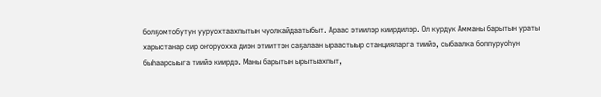болҕомтобутун ууруохтаахпытын чуолкайдаатыбыт. Араас этиилэр киирдилэр. Ол курдук Амманы барытын ураты харыстанар сир оҥоруохха диэн этииттэн саҕалаан ыраастыыр станцияларга тиийэ, сыбаалка боппуруоһун быһаарсыыга тиийэ киирдэ. Маны барытын ырытыахпыт,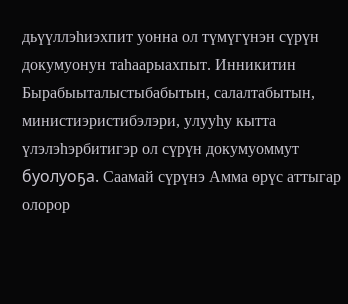дьүүллэһиэхпит уонна ол түмүгүнэн сүрүн докумуонун таһаарыахпыт. Инникитин Бырабыыталыстыбабытын, салалтабытын, министиэристибэлэри, улууһу кытта үлэлэһэрбитигэр ол сүрүн докумуоммут буолуоҕа. Саамай сүрүнэ Амма өрүс аттыгар олорор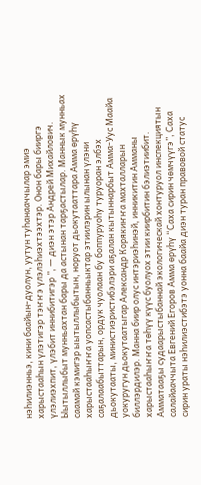нэһилиэнньэ, кини баайын-дуолун, уутун туһанааччылар эмиэ харыстааһын үлэтигэр тэҥҥэ үлэлэһиэхтээхтэр. Онон бары бииргэ үлэлиэхпит, үлэбит иннибитигэр ”, — диэн этэр Андрей Михайлович.
Ыытыллыбыт мунньахтан бары да астынан тарҕастылар. Маннык мунньах саамай кэмигэр ыытыллыбытын, норуот дьокутааттара Амма өрүһү харыстааһыҥҥа уопсастыбанньыктар этиилэрин ылынан үлэни саҕалаабыттарын, ордук чуолаан бу боппуруоһу туруоран элбэх дьокутааты, министиэристибэлэри аҕалан кытыннарбыт Амма-Уус Маайа уокуругун дьокутаатыгар Александр Корякиҥҥа махталларын биллэрдилэр. Манна биир олус интэриэһинэй, инникитин Амманы харыстааһыҥҥа төһүү күүс буолуох этии киирбитин бэлиэтиибит. Амматааҕы судаарыстыбаннай экологическай хонтуруол инспекциятын салайааччыта Евгений Егоров Амма өрүһү “Саха сирин чөмчүүгэ”, Саха сирин ураты нэһилиэстибэтэ уонна баайа диэн туран правовой статус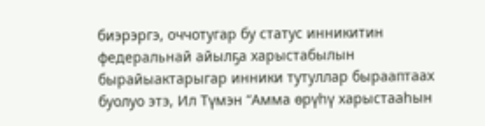биэрэргэ, оччотугар бу статус инникитин федеральнай айылҕа харыстабылын бырайыактарыгар инники тутуллар бырааптаах буолуо этэ, Ил Түмэн “Амма өрүһү харыстааһын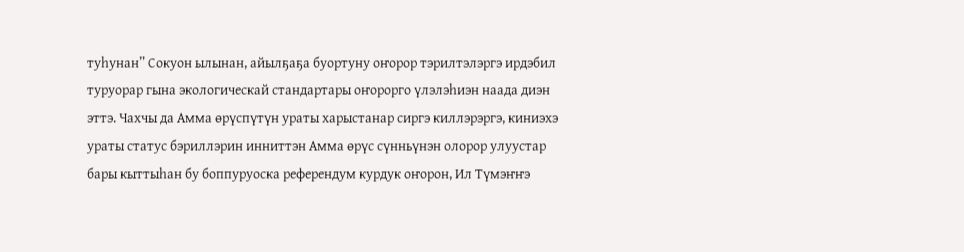туһунан” Сокуон ылынан, айылҕаҕа буортуну оҥорор тэрилтэлэргэ ирдэбил туруорар гына экологическай стандартары оҥорорго үлэлэһиэн наада диэн эттэ. Чахчы да Амма өрүспүтүн ураты харыстанар сиргэ киллэрэргэ, киниэхэ ураты статус бэриллэрин инниттэн Амма өрүс сүнньүнэн олорор улуустар бары кыттыһан бу боппуруоска референдум курдук оҥорон, Ил Түмэҥҥэ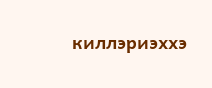киллэриэххэ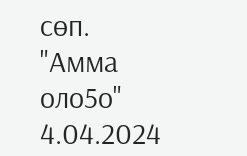сөп.
"Амма оло5о" 4.04.2024